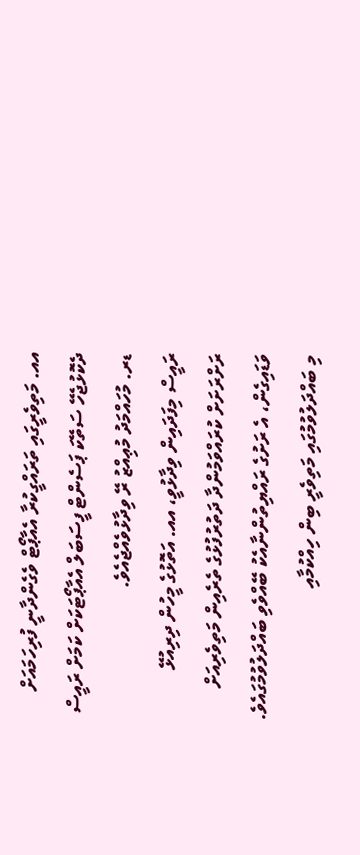އއ. މަތިވެރީގައި ތަރައްގީކުރާ އެއާޕޯޓް ވެގެންދާނީ ފުރިހަމައަށް ދެކޮޅުޖެހޭ ސަތޭކަ ޕަސެންޓް ފީސަބަލް އެއާޕޯޓަކަށް ކަމަށް ރައީސް ޑރ. މުހައްމަދު މުޢިއްޒު ރޭ ވިދާޅުވެއްޖެއެވެ.
ރައީސް މިފަދައިން ވިދާޅުވީ، އއ. އަތޮޅުގެ މީހުން ދިރިއުޅޭ ރަށްރަށަށް ކުރައްވަމުންދާ ދަތުރުފުޅުގެ ތެރެއިން މަތިވެރިއަށް ވަޑައިގެން، އެ ރަށުގެ ރައްޔިތުންނާއެކު ބޭއްވެވި ބައްދަލުވުމުގައެވެ.
މި ބައްދަލުވުމުގައި މަތިވެރީ ބިން ހިއްކުމާއި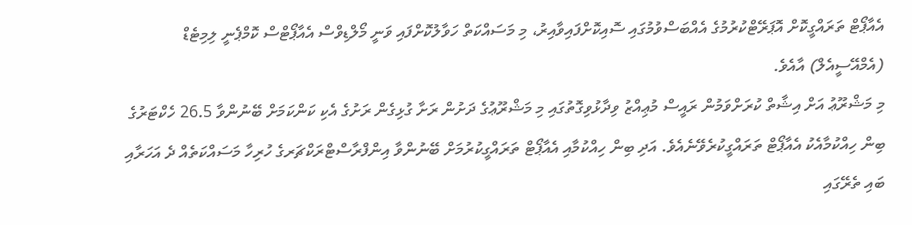އެއާޕޯޓް ތަރައްގީކޮށް އޮޕަރޭޓްކުރުމުގެ އެއްބަސްވުމުގައި ސޮއިކޮށްފައިވާއިރު، މި މަސައްކަތް ހަވާލުކޮށްފައި ވަނީ މޯލްޑިވްސް އެއާޕޯޓްސް ކޮމްޕެނީ ލިމިޓެޑް (އެމްއޭސީއެލް) އާއެވެ.
މި މަޝްރޫޢު އަށް އިޝާތް ކުރަށްވަމުން ރައީސް މުޢިއްޒު ވިދާޅުވިގޮތުގައި މި މަޝްރޫޢުގެ ދަށުން ރަށާ ގުޅިގެން ރަށުގެ އެކި ކަންކަމަށް ބޭނުންވާ 26.5 ހެކްޓަރުގެ ބިން ހިއްކުމާއެކު އެއާޕޯޓް ތަރައްގީކުރެވޭނެއެވެ. އަދި ބިން ހިއްކުމާއި އެއާޕޯޓް ތަރައްގީކުރުމަށް ބޭނުންވާ އިންފްރާސްޓްރަކްޗަރގެ ހުރިހާ މަސައްކަތެއް ދެ އަހަރާއި ބައި ތެރޭގައި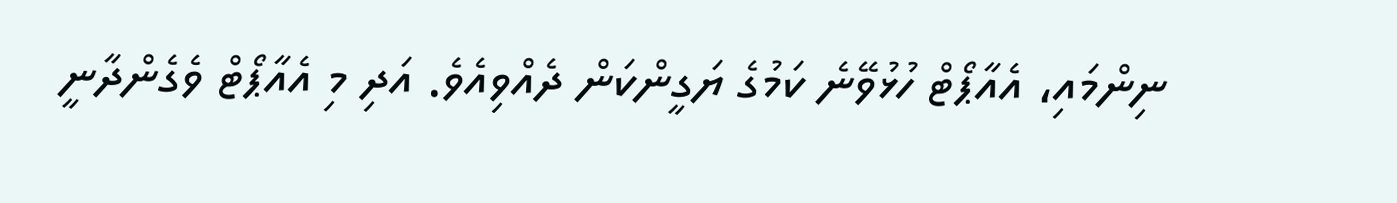ނިންމައި، އެއާޕޯޓް ހުޅުވޭނެ ކަމުގެ ޔަގީންކަން ދެއްވިއެވެ. އަދި މި އެއާޕޯޓް ވެގެންދާނީ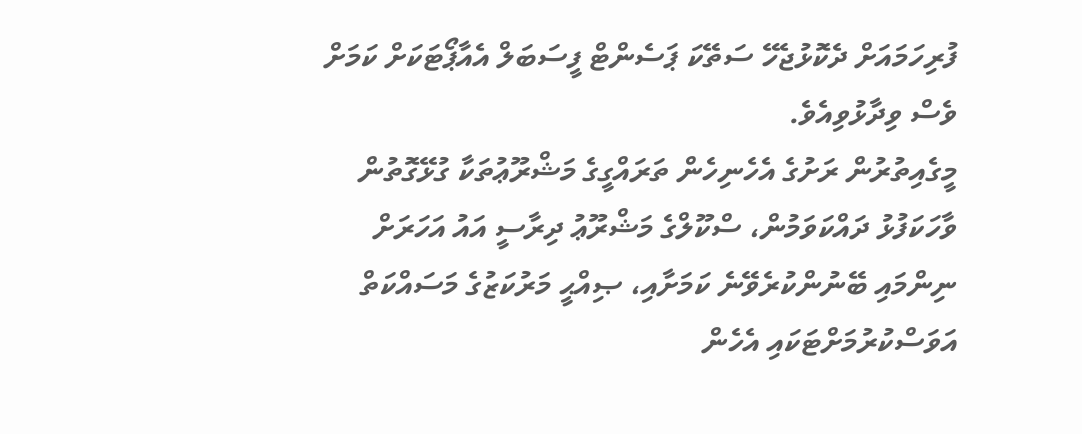ފުރިހަމައަށް ދެކޮޅުޖެހޭ ސަތޭކަ ޕަސެންޓް ފީސަބަލް އެއާޕޯޓަކަށް ކަމަށް ވެސް ވިދާޅުވިއެވެ.
މީގެއިތުރުން ރަށުގެ އެހެނިހެން ތަރައްގީގެ މަޝްރޫޢުތަކާ ގުޅޭގޮތުން ވާހަކަފުޅު ދައްކަވަމުން، ސްކޫލްގެ މަޝްރޫޢު ދިރާސީ އައު އަހަރަށް ނިންމައި ބޭނުންކުރެވޭނެ ކަމަށާއި، ޞިއްޙީ މަރުކަޒުގެ މަސައްކަތް އަވަސްކުރުމަށްޓަކައި އެހެން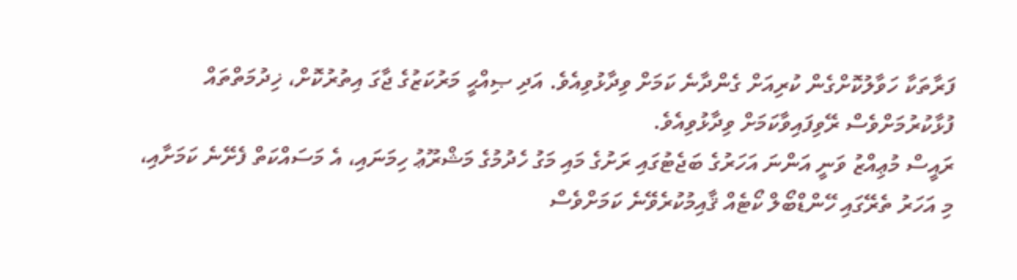ފަރާތަކާ ހަވާލުކޮށްގެން ކުރިއަށް ގެންދާނެ ކަމަށް ވިދާޅުވިއެވެ. އަދި ޞިއްޙީ މަރުކަޒުގެ ޖާގަ އިތުރުކޮށް، ޚިދުމަތްތައް ފުޅާކުރުމަށްވެސް ރޭވިފައިވާކަމަށް ވިދާޅުވިއެވެ.
ރައީސް މުޢިއްޒު ވަނީ އަންނަ އަހަރުގެ ބަޖެޓުގައި ރަށުގެ މައި މަގު ހެދުމުގެ މަޝްރޫޢު ހިމަނައި، އެ މަސައްކަތް ފެށޭނެ ކަމަށާއި، މި އަހަރު ތެރޭގައި ހޭންޑްބޯލް ކޯޓެއް ޤާއިމުކުރެވޭނެ ކަމަށްވެސް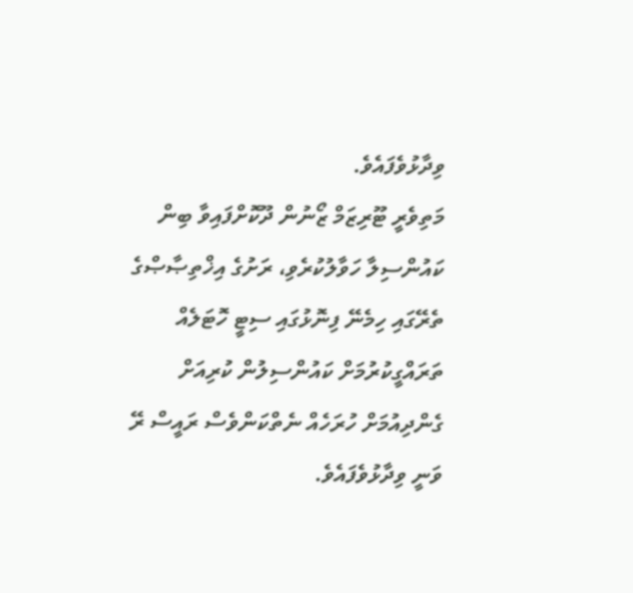ވިދާޅުވެފައެވެ.
މަތިވެރީ ޓޫރިޒަމް ޒޯނުން ދޫކޮށްފައިވާ ބިން ކައުންސިލާ ހަވާލުކުރެވި، ރަށުގެ އިޚްތިޞާޞްގެ ތެރޭގައި ހިމެނޭ ފިނޮޅުގައި ސިޓީ ހޮޓަލެއް ތަރައްގީކުރުމަށް ކައުންސިލުން ކުރިއަށް ގެންދިއުމަށް ހުރަހެއް ނެތްކަންވެސް ރައީސް ރޭ ވަނީ ވިދާޅުވެފައެވެ.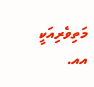މަތިވެރިއަކީ އއ.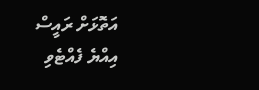އަތޮޅަށް ރައީސް އިއްޔެ ފެއްޓެވި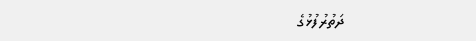ދަތުރުފުޅުގެ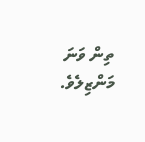ތިން ވަނަ މަންޒިލެވެ.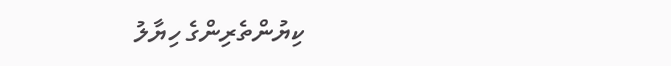ކިޔުންތެރިންގެ ހިޔާލު